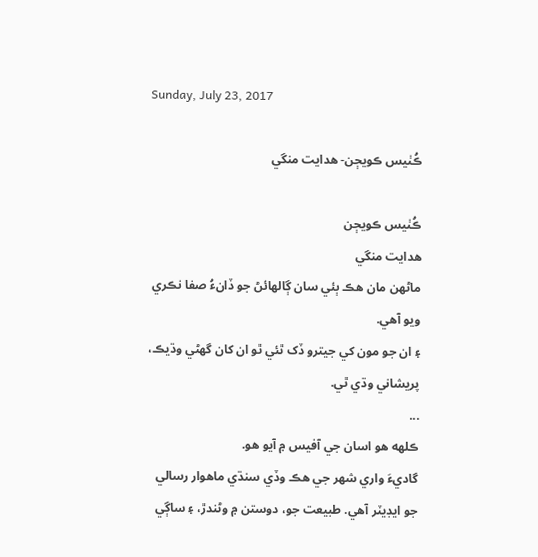Sunday, July 23, 2017

ڪُٺيس ڪويڄن- ھدايت منگي

ڪُٺيس ڪويڄن
ھدايت منگي
ماڻهن مان هڪ ٻئي سان ڳالهائڻ جو ڏانءُ صفا نڪري ويو آهي.
۽ ان جو مون کي جيترو ڏک ٿئي ٿو ان کان گهڻي وڌيڪ، پريشاني وڌي ٿي.
...
ڪلهه هو اسان جي آفيس ۾ آيو هو.
گاديءَ واري شهر جي هڪ وڏي سنڌي ماهوار رسالي جو ايڊيٽر آهي. طبيعت جو، دوستن ۾ وڻندڙ، ۽ ساڳي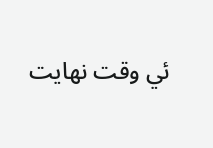ئي وقت نهايت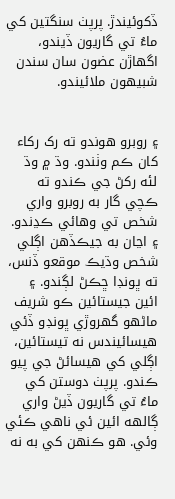ڏکوئيندڙ. پرپٺ سنگتين کي ماءُ تي گاريون ڏيندو، اگهاڙن عضون سان سندن شبيهون ملائيندو.


۽ روبرو هوندو ته رک رکاء کان ڪم وٺندو. وڌ ۾ وڌ لئه رکڻ جي ڪندو ته ڪچي گار به روبرو واري شخص تي وهائي ڪڍندو. ۽ اڃان به جيڪڏهن اڳلي شخص وڌيڪ موقعو ڏنس، ته ڀونڊا ڇڪڻ لڳندو. ۽ ائين جيستائين ڪو شريف ماڻهو گهروڙي ڀونڊو ڏئي هيسائيندس نه تيستائين، اڳلي کي هيسائڻ جي پيو ڪندو. پرپٺ دوستن کي ماءُ تي گاريون ڏيڻ واري ڳالهه ائين ئي ناهي ڪئي وئي. هو ڪنهن کي به نه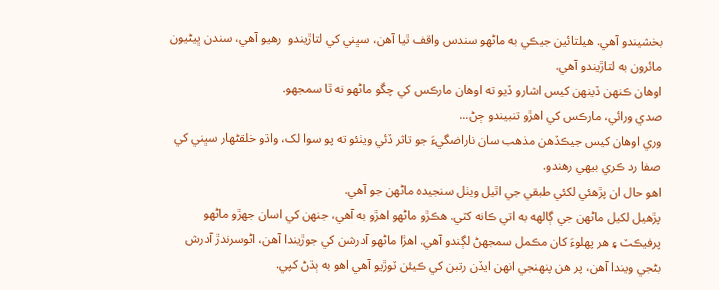بخشيندو آهي. هيلتائين جيڪي به ماڻهو سندس واقف ٿيا آهن، سڀني کي لتاڙيندو  رهيو آهي، سندن ڀيڻيون مائرون به لتاڙيندو آهي.
اوهان ڪنهن ڏينهن کيس اشارو ڏيو ته اوهان مارڪس کي چڱو ماڻهو نه ٿا سمجهو.
صدي ورائي، مارڪس کي اهڙو تنبيندو ڄڻ...
وري اوهان کيس جيڪڏهن مذهب سان ناراضگيءَ جو تاثر ڏئي ويٺئو ته پو سوا لک، واڌو خلقڻهار سڀني کي صفا رد ڪري بيهي رهندو.
اهو حال ان پڙهئي لکئي طبقي جي اٿيل ويٺل سنجيده ماڻهن جو آهي.
پڙهيل لکيل ماڻهن جي ڳالهه به اتي ڪانه کٽي. هڪڙو ماڻهو اهڙو به آهي، جنهن کي اسان جهڙو ماڻهو پرفيڪٽ ۽ هر پهلوءَ کان مڪمل سمجهڻ لڳندو آهي. اهڙا ماڻهو آدرشن کي جوڙيندا آهن، اڻوسرندڙ آدرش بڻجي ويندا آهن، پر هن پنهنجي انهن ايڏن رتبن کي ڪيئن ٽوڙيو آهي اهو به ٻڌڻ کپي.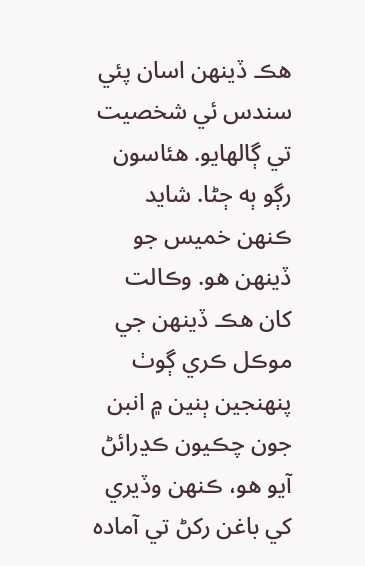هڪ ڏينهن اسان پئي سندس ئي شخصيت تي ڳالهايو. هئاسون رڳو ٻه ڄڻا. شايد ڪنهن خميس جو ڏينهن هو. وڪالت کان هڪ ڏينهن جي موڪل ڪري ڳوٺ پنهنجين ٻنين ۾ انبن جون چڪيون ڪڍرائڻ آيو هو، ڪنهن وڏيري کي باغن رکڻ تي آماده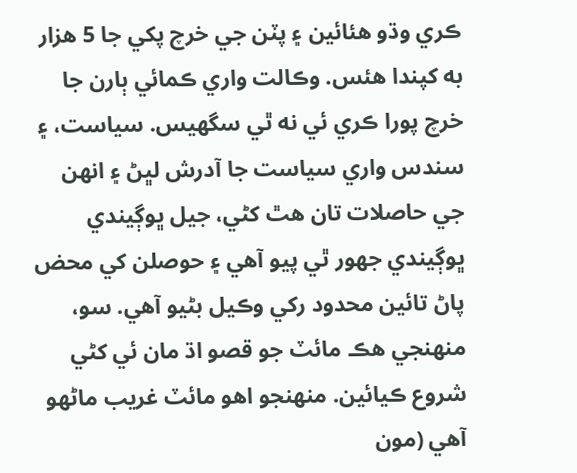ڪري وڌو هئائين ۽ پٽن جي خرچ پکي جا 5 هزار به کپندا هئس. وڪالت واري ڪمائي ٻارن جا خرچ پورا ڪري ئي نه ٿي سگهيس. سياست، ۽ سندس واري سياست جا آدرش لڀڻ ۽ انهن جي حاصلات تان هٿ کڻي، جيل ڀوڳيندي ڀوڳيندي جهور ٿي پيو آهي ۽ حوصلن کي محض پاڻ تائين محدود رکي وڪيل بڻيو آهي. سو، منهنجي هڪ مائٽ جو قصو اڌ مان ئي کڻي شروع ڪيائين. منهنجو اهو مائٽ غريب ماڻهو آهي (مون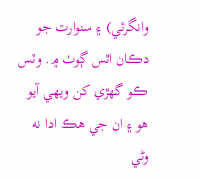وانگرئي) ۽ سنوارت جو دڪان اٿس ڳوٺ ۾. وٽس ڪو گهڙي کن ويهي آيو هو ۽ ان جي هڪ ادا نه وڻي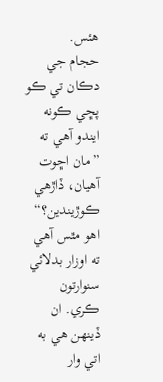هئس.
حجام جي دڪان تي ڪو پڇي ڪونه ايندو آهي ته ”مان اڇوت آهيان، ڏاڙهي ڪوڙيندين؟“
اهو مٿس آهي ته اوزار بدلائي سنوارتون ڪري. ان ڏينهن هي به اتي وار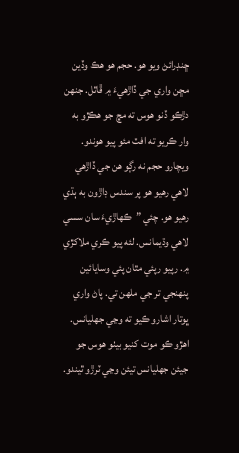ڇنڊرائڻ ويو هو. حجم هو هڪ وڏين مڇن واري جي ڏاڙهيءَ ۾ ڦاٿل. جنهن دڙڪو ڏنو هوس ته مڇ جو هڪڙو به وار ڪريو ته افٽ مئو پيو هوندو. ويچارو حجم نه رڳو هن جي ڏاڙهي لاهي رهيو هو پر سندس ڊاڙون به ٻڌي رهيو هو. چئي ”ڪهاڙيءَ سان سسي لاهي وڌيمانس. لئه پيو ڪري ملاکڙي ۾. رپيو رپئي مٿان پئي وسايائين پنهنجي تر جي ملهن تي. پاڻ واري ڀوتار اشارو ڪيو ته وڃي جهليانس. اهڙو ڪو موت کنيو بيٺو هوس جو جيئن جهليانس تيئن وڃي ٽرڙو ٿيندو.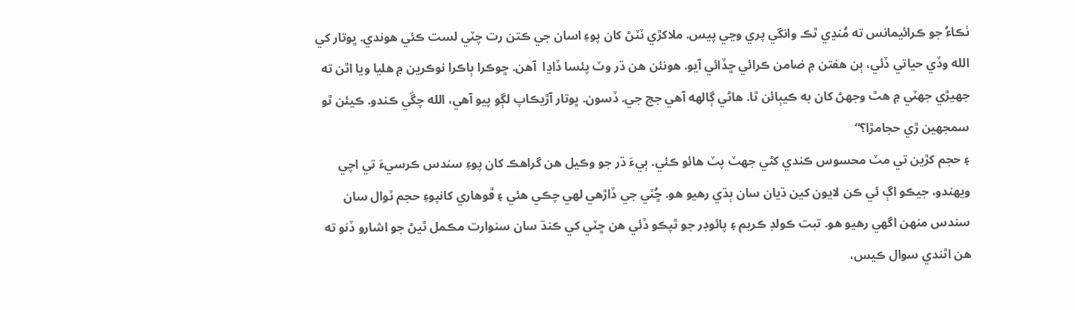ٺڪاءُ جو ڪرائيمانس ته مُنڍي ٿڪ وانگي پري وڃي پيس. ملاکڙي ٽٽڻ کان پوءِ اسان جي ڪتن رت چٽي لست ڪئي هوندي. ڀوتار کي الله وڏي حياتي ڏئي، ٻن هفتن ۾ ضامن ڪرائي ڇڏائي آيو. هونئن هن ڌر وٽ پئسا ڏاڍا  آهن. ڇوڪرا ٻاڪرا نوڪرين ۾ هليا ويا اٿن ته جهيڙي جهٽي ۾ هٿ وجهڻ کان به ڪيٻائن ٿا. هاڻي ڳالهه آهي جج جي. ڏسون. ڀوتار آڙيڪاپ لڳو پيو آهي، الله چڱي ڪندو. ڪيئن ٿو سمجهين ڙي حجامڙا؟“
۽ حجم کڙين تي مٽ محسوس ڪندي کڻي جهٽ پٽ هائو ڪئي. ٻيءَ ڌر جو وڪيل هن گراهڪ کان پوءِ سندس ڪرسيءَ تي اچي ويهندو، جيڪو اڳ ئي ڪن لايون کين ڌيان سان ٻڌي رهيو هو. ڇُٽي جي ڏاڙهي لهي چڪي هئي ۽ ڦوهاري کانپوءِ حجم ٽوال سان سندس منهن اگهي رهيو هو. تبت ڪولڊ ڪريم ۽ پائوڊر جو ٿپڪو ڏئي هن ڇٽي کي ڪنڌ سان سنوارت مڪمل ٿيڻ جو اشارو ڏنو ته هن اٿندي سوال ڪيس،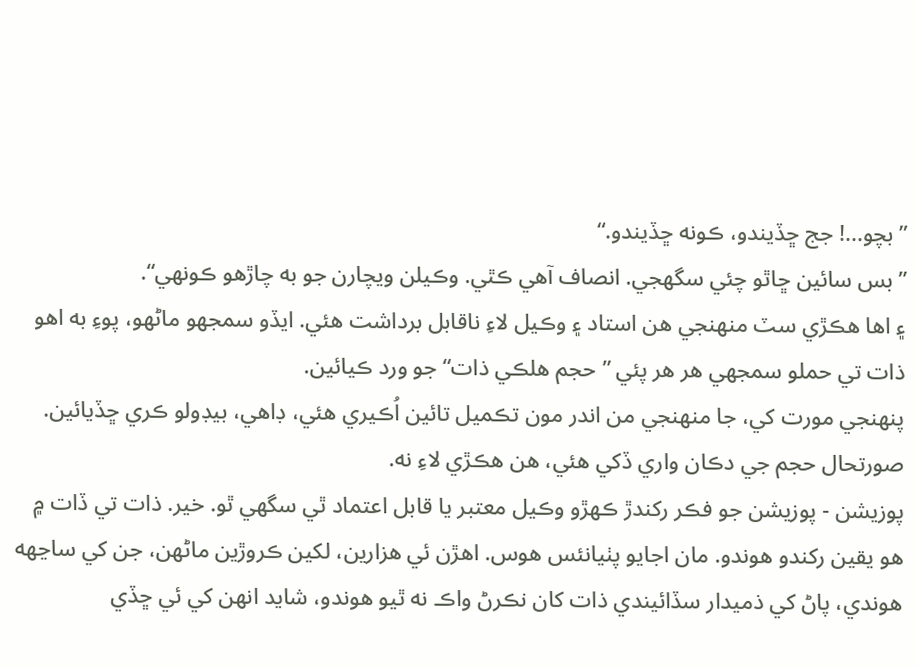”بچو...! جج ڇڏيندو، ڪونه ڇڏيندو.“
”بس سائين ڇاٿو چئي سگهجي. انصاف آهي ڪٿي. وڪيلن ويچارن جو به چاڙهو ڪونهي“.
۽ اها هڪڙي سٽ منهنجي هن استاد ۽ وڪيل لاءِ ناقابل برداشت هئي. ايڏو سمجهو ماڻهو، پوءِ به اهو ذات تي حملو سمجهي هر هر پئي ”حجم هلڪي ذات“ جو ورد ڪيائين.
پنهنجي مورت کي، جا منهنجي من اندر مون تڪميل تائين اُڪيري هئي، ڊاهي، بيڊولو ڪري ڇڏيائين. صورتحال حجم جي دڪان واري ڏکي هئي، هن هڪڙي لاءِ نه.
پوزيشن - پوزيشن جو فڪر رکندڙ ڪهڙو وڪيل معتبر يا قابل اعتماد ٿي سگهي ٿو. خير. ذات تي ڏات ۾ هو يقين رکندو هوندو. مان اجايو پٺيانئس هوس. اهڙن ئي هزارين، لکين ڪروڙين ماڻهن، جن کي ساڃهه هوندي، پاڻ کي ذميدار سڏائيندي ذات کان نڪرڻ واڪ نه ٿيو هوندو، شايد انهن کي ئي ڇڏي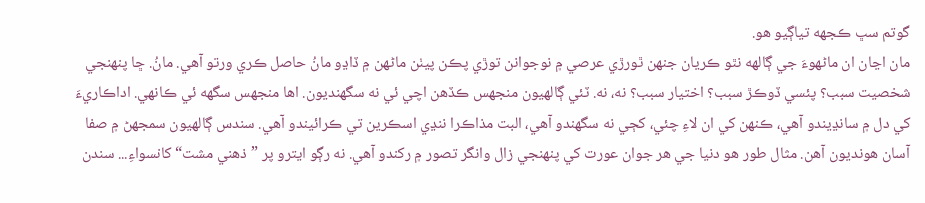گوتم سڀ ڪجهه تياڳيو هو.
مان اڃان ان ماڻهوءَ جي ڳالهه نٿو ڪريان جنهن ٿورڙي عرصي ۾ نوجوانن توڙي پڪن پيٺن ماڻهن ۾ ڏاڍو مانُ حاصل ڪري ورتو آهي. مانُ. ڇا پنهنجي شخصيت سبب؟ پئسي ڏوڪڙ سبب؟ اختيار سبب؟ نه، نه. ٽئي ڳالهيون منجهس ڪڏهن اچي ئي نه سگهنديون. اها منجهس سگهه ئي ڪانهي. اداڪاريءَ کي دل ۾ سانڍيندو آهي، ڪنهن کي ان لاءِ چئي، کڄي نه سگهندو آهي، البت مذاڪرا ننڍي اسڪرين تي ڪرائيندو آهي. سندس ڳالهيون سمجهڻ ۾ صفا آسان هونديون آهن. مثال طور هو دنيا جي هر جوان عورت کي پنهنجي زال وانگر تصور ۾ رکندو آهي. نه رڳو ايترو پر ”ذهني مشت“ کانسواءِ... سندن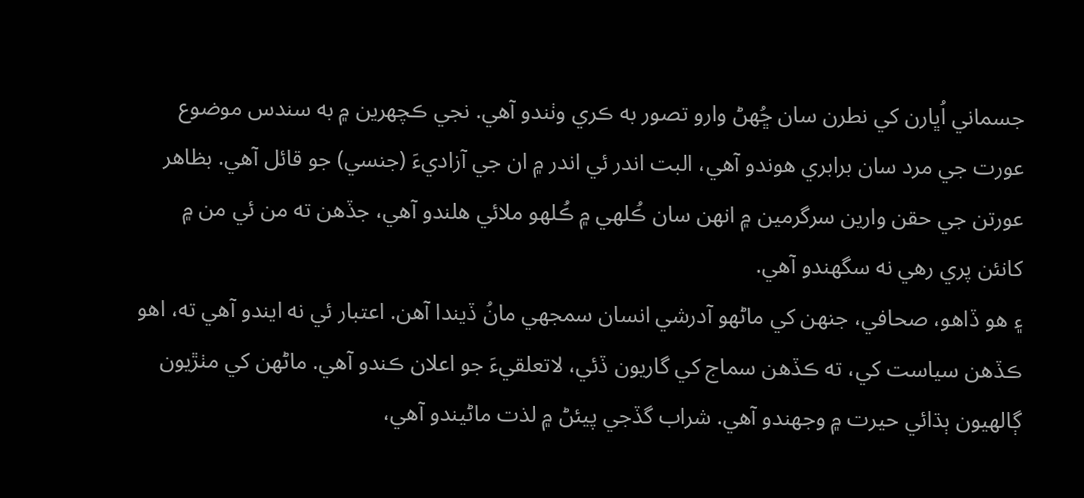جسماني اُڀارن کي نطرن سان ڇُهڻ وارو تصور به ڪري وٺندو آهي. نجي ڪچهرين ۾ به سندس موضوع عورت جي مرد سان برابري هوندو آهي، البت اندر ئي اندر ۾ ان جي آزاديءَ (جنسي) جو قائل آهي. بظاهر عورتن جي حقن وارين سرگرمين ۾ انهن سان ڪُلهي ۾ ڪُلهو ملائي هلندو آهي، جڏهن ته من ئي من ۾ کانئن پري رهي نه سگهندو آهي.
۽ هو ڏاهو، صحافي، جنهن کي ماڻهو آدرشي انسان سمجهي مانُ ڏيندا آهن. اعتبار ئي نه ايندو آهي ته، اهو ڪڏهن سياست کي، ته ڪڏهن سماج کي گاريون ڏئي، لاتعلقيءَ جو اعلان ڪندو آهي. ماڻهن کي مٺڙيون ڳالهيون ٻڌائي حيرت ۾ وجهندو آهي. شراب گڏجي پيئڻ ۾ لذت ماڻيندو آهي،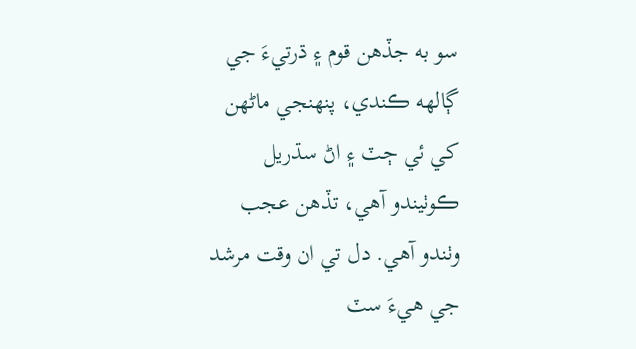سو به جڏهن قوم ۽ ڌرتيءَ جي ڳالهه ڪندي، پنهنجي ماڻهن کي ئي ڄٽ ۽ اڻ سڌريل ڪوٺيندو آهي، تڏهن عجب وٺندو آهي. دل تي ان وقت مرشد جي هيءَ سٽ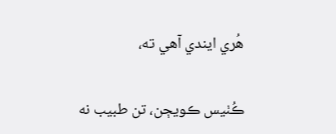هُري ايندي آهي ته،

ڪُٺيس ڪويڄن، تن طبيب نه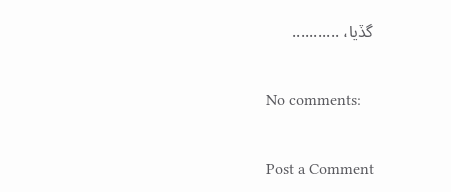گڏيا، ...........

No comments:

Post a Comment